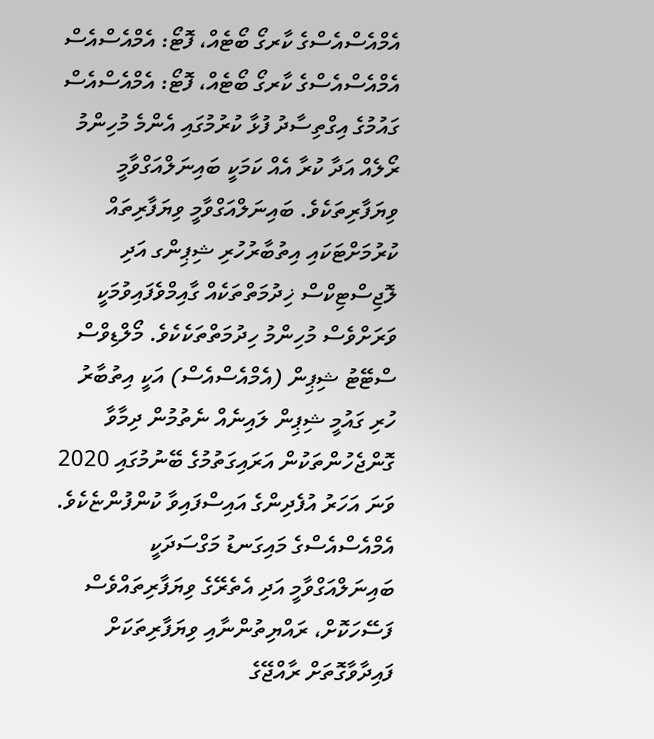އެމްއެސްއެސްގެ ކާރގޯ ބޯޓެއް، ފޮޓޯ: އެމްއެސްއެސް
އެމްއެސްއެސްގެ ކާރގޯ ބޯޓެއް، ފޮޓޯ: އެމްއެސްއެސް
ގައުމުގެ އިގްތިސާދު ފުޅާ ކުރުމުގައި އެންމެ މުހިންމު ރޯލެއް އަދާ ކުރާ އެއް ކަމަކީ ބައިނަލްއަގްވާމީ ވިޔަފާރިތަކެވެ. ބައިނަލްއަގްވާމީ ވިޔަފާރިތައް ކުރުމަށްޓަކައި އިތުބާރުހުރި ޝިޕިންގ އަދި ލޮޖިސްޓިކްސް ޚިދުމަތްތަކެއް ގާއިމްވެފައިވުމަކީ ވަރަށްވެސް މުހިންމު ހިދުމަތްތަކެކެވެ. މޯލްޑިވްސް ސްޓޭޓު ޝިޕިން (އެމްއެސްއެސް) އަކީ އިތުބާރު ހުރި ގައުމީ ޝިޕިން ލައިނެއް ނެތުމުން ދިމާވާ ގޮންޖެހުންތަކުން އަރައިގަތުމުގެ ބޭނުމުގައި 2020 ވަނަ އަހަރު އުފެދިންގެ އައިސްފައިވާ ކުންފުންޏެކެވެ.
އެމްއެސްއެސްގެ މައިގަނޑު މަގްސަދަކީ ބައިނަލްއަގްވާމީ އަދި އެތެރޭގެ ވިޔަފާރިތައްވެސް ފަސޭހަކޮށް، ރައްޔިތުންނާއި ވިޔަފާރިތަކަށް ފައިދާވާގޮތަށް ރާއްޖޭގެ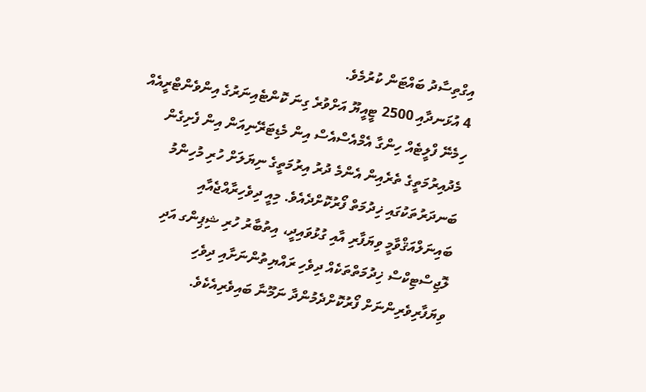އިގްތިސާދު ބައްޓަން ކުރުމެވެ.
4 އުޅަނދާއި 2500 ޓީއީޔޫ އަށްވުރެ ގިނަ ކޮންޓެއިނަރުގެ އިންވެންޓްރީއެއް ހިމެނޭ ފްލީޓެއް ހިންގާ އެމްއެސްއެސް އިން މެޑިޓަރޭނިއަން އިން ފެށިގެން މެދުއިރުމަތީގެ ތެރެއިން އެންމެ ދުރު އިރުމަތީގެ ނިޔަލަށް ހުރި މުހިންމު ބަނދަރުތަކުގައި ޚިދުމަތް ފޯރުކޮށްދެއެވެ. މިއީ ދިވެހިރާއްޖެއާއި ބައިނަލްއަޤްވާމީ ވިޔަފާރި އާއި ގުޅުވައިދީ، އިތުބާރު ހުރި ޝިޕިންގ އަދި ލޮޖިސްޓިކްސް ޚިދުމަތްތަކެއް ދިވެހި ރައްޔިތުންނަށާއި ދިވެހި ވިޔަފާރިވެރިންނަށް ފޯރުކޮށްދެމުންދާ ނަމޫނާ ބައިވެރިއެކެވެ.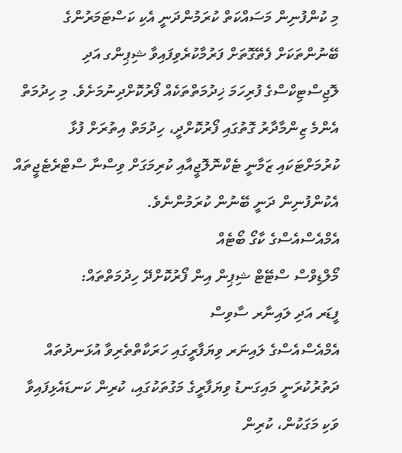މި ކުންފުނިން މަސައްކަތް ކުރަމުންދަނީ އެކި ކަސްޓަމަރުންގެ ބޭނުންތަކަށް ފެތޭގޮތަށް ފަރުމާކުރެވިފައިވާ ޝިޕިންގ އަދި ލޮޖިސްޓިކްސްގެ ފުރިހަމަ ޚިދުމަތްތަކެއް ފޯރުކޮށްދިނުމަށެވެ. މި ހިދުމަތް އެންމެ ޒިންމާދާރު ގޮތުގައި ފޯރުކޮށްދީ، ހިދުމަތް އިތުރަށް ފުޅާ ކުރުމަށްޓަކައި ޒަމާނީ ޓެކްނޮލޮޖީއާއި ކުރިމަގަށް ވިސްނާ ސްޓްރެޓެޖީތައް އެކުންފުނިން ދަނީ ބޭނުން ކުރަމުންނެވެ.
އެމްއެސްއެސްގެ ކާގޯ ބޯޓެއް
މޯލްޑިވްސް ސްޓޭޓް ޝިޕިން އިން ފޯރުކޮށްދޭ ހިދުމަތްތައް:
ފީޑަރ އަދި ލައިނާރ ސާވިސް
އެމްއެސްއެސްގެ ލައިނަރ ވިޔަފާރީގައި ހަރަކާތްތެރިވާ އުޅަނދުތައް ދަތުރުކުރަނީ މައިގަނޑު ވިޔަފާރީގެ މަގުތަކުގައި، ކުރިން ކަނޑައެޅިފައިވާ ވަކި މަގަކުން، ކުރިން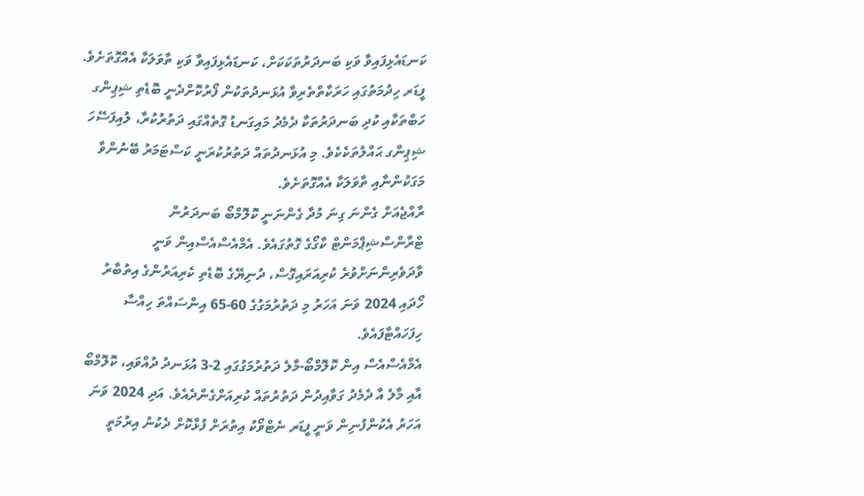ކަނޑައެޅިފައިވާ ވަކި ބަނދަރުތަކަކަށް، ކަނޑައެޅިފައިވާ ވަކި ތާވަލަކާ އެއްގޮތަށެވެ.
ފީޑަރ ހިދުމަތުގައި ހަރަކާތްތެރިވާ އުޅަނދުތަކުން ފޯރުކޮށްދެނީ ބޮޑެތި ޝިޕިންގ ހަބްތަކާއި ކުދި ބަނދަރުތަކާ ދެމެދު މައިގަނޑު ގޮތެއްގައި ދަތުރުކުރާ، ލުއިފަސޭހަ ޝިޕިންގ ޙައްލުތަކެކެވެ. މި އުޅަނދުތައް ދަތުރުކުރަނީ ކަސްޓަމަރު ބޭނުންވާ މަގަކުންނާއި ތާވަލަކާ އެއްގޮތަށެވެ.
ރާއްޖެއަށް ގެންނަ ގިނަ މުދާ ގެންނަނީ ކޮލޮމްބޯ ބަނދަރުން ޓްރާންސްޝިޕްމަންޓް ކާގޯގެ ގޮތުގައެވެ. އެމްއެސްއެސްއިން ވަނީ ވާދަވެރިންނަށްވުރެ ކުރިއަރައިގޮސް، ދުނިޔޭގެ ބޮޑެތި ކެރިއަރުންގެ އިތުބާރު ހޯދައި 2024 ވަނަ އަހަރު މި ދަތުރުމަގުގެ 60-65 އިންސައްތަ ހިއްސާ ހިފަހައްޓާފައެވެ.
އެމްއެސްއެސް އިން ކޮލޮމްބޯ-މާލެ ދަތުރުމަގުގައި 2-3 އުޅަނދު ދުއްވައި، ކޮލޮމްބޯ އާއި މާލެ އާ ދެމެދު ގަވާއިދުން ދަތުރުތައް ކުރިއަށްގެންދެއެވެ. އަދި 2024 ވަނަ އަހަރު އެކުންފުނިން ވަނީ ފީޑަރ ނެޓްވޯކު އިތުރަށް ފުޅާކޮށް ދެކުނު އިރުމަތީ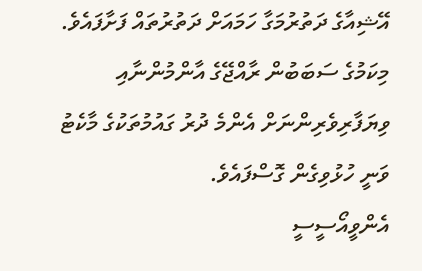އޭޝިއާގެ ދަތުރުމަގާ ހަމައަށް ދަތުރުތައް ފަށާފައެވެ. މިކަމުގެ ސަބަބުން ރާއްޖޭގެ އާންމުންނާއި ވިޔަފާރިވެރިންނަށް އެންމެ ދުރު ގައުމުތަކުގެ މާކެޓު ވަނީ ހުޅުވިގެން ގޮސްފައެވެ.
އެންވީއޯސީސީ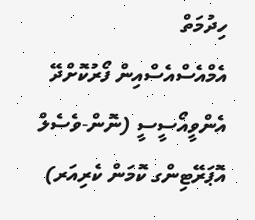ހިދުމަތް
އެމްއެސްއެސްއިން ފޯރުކޮށްދޭ އެންވީއޯސީސީ (ނޮން-ވެސެލް އޮޕަރޭޓިންގ ކޮމަން ކެރިއަރ)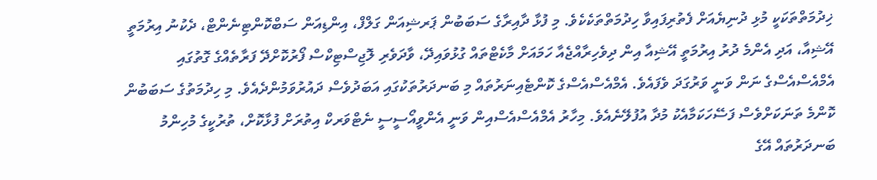ޚިދުމަތްތަކަކީ މުޅި ދުނިޔެއަށް ފެތުރިފައިވާ ހިދުމަތްތަކެކެވެ. މި ފުޅާ ދާއިރާގެ ސަބަބުން ޕަރޝިއަން ގަލްފް، އިންޑިއަން ސަބްކޮންޓިނެންޓް، ދެކުނު އިރުމަތީ އޭޝިއާ، އަދި އެންމެ ދުރު އިރުމަތީ އޭޝިއާ އިން ދިވެހިރާއްޖެއާ ހަމައަށް މާކެޓްތައް ގުޅުވައިދޭ، ވާދަވެރި ލޮޖިސްޓިކްސް ފޯރުކޮށްދޭ ފަރާތެއްގެ ގޮތުގައި އެމްއެސްއެސްގެ ނަން ވަނީ ވަރުގަދަ ވެފައެވެ. އެމްއެސްއެސްގެ ކޮންޓެއިނަރުތައް މި ބަނދަރުތަކުގައި އަބަދުވެސް ދައުރުވަމުންދެއެވެ. މި ހިދުމަތުގެ ސަބަބުން ކޮންމެ ތަނަކަށްވެސް ފަސޭހަކަމާއެކު މުދާ އުފުލޭނެއެވެ. މިހާރު އެމްއެސްއެސްއިން ވަނީ އެންވީއޯސީސީ ނެޓްވަރކް އިތުރަށް ފުޅާކޮށް، ތުރުކީގެ މުހިންމު ބަނދަރުތައް އޭގެ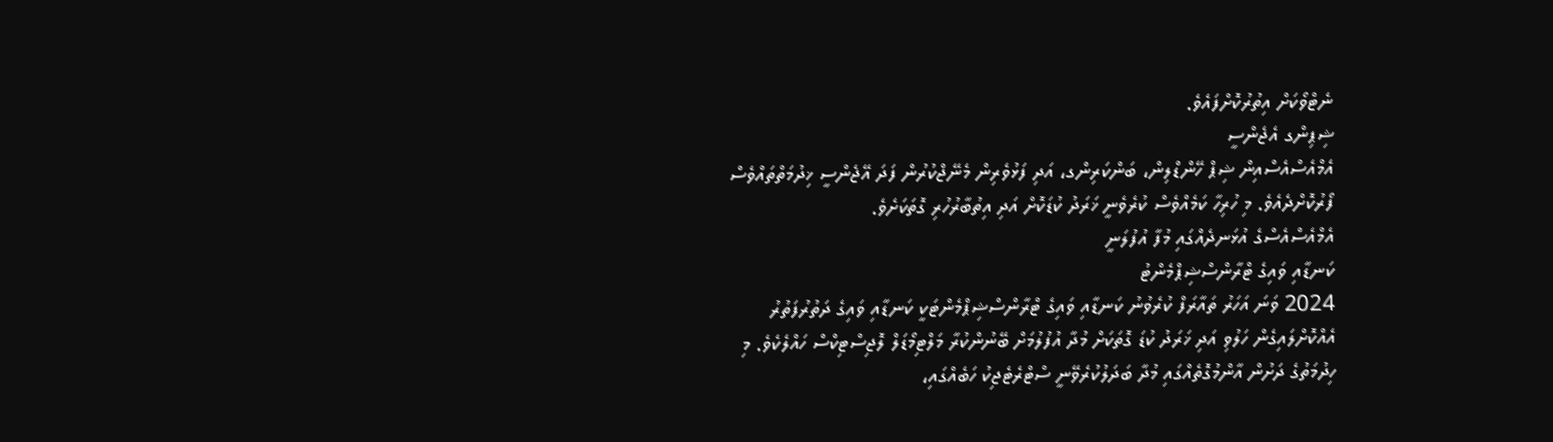ނެޓްވޯކަށް އިތުރުކޮށްފައެވެ.
ޝިޕިންގ އެޖެންސީ
އެމްއެސްއެސްއިން ޝިޕް ހޭންޑްލިން، ބަންކަރިންގ، އަދި ފަޅުވެރިން މެނޭޖްކުރުން ފަދަ އޭޖެންސީ ޚިދުމަތްތައްވެސް ފޯރުކޮށްދެއެވެ. މި ހުރިހާ ކަމެއްވެސް ކުރެވެނީ ޚަރަދު ކުޑަކޮށް އަދި އިތުބާރުހުރި ގޮތަކަށެވެ.
އެމްއެސްއެސްގެ އުޅަނދެއްގައި މުފާ އުފުލަނީ
ކަނޑާއި ވައިގެ ޓްރާންސްޝިޕްމެންޓު
2024 ވަނަ އަހަރު ތައާރަފް ކުރެވުނު ކަނޑާއި ވައިގެ ޓްރާންސްޝިޕްމެންޓަކީ ކަނޑާއި ވައިގެ ދަތުރުފަތުރު އެއްކޮށްލައިގެން ހަލުވި އަދި ޚަރަދު ކުޑަ ގޮތަކަށް މުދާ އުފުލުމަށް ބޭނުންކުރާ މަލްޓިމޯޑަލް ލޮޖިސްޓިކްސް ހައްލެކެވެ. މި ހިދުމަތުގެ ދަށުން އާންމުގޮތެއްގައި މުދާ ބަދަލުކުރެވޭނީ ސްޓްރެޓެޖިކު ހަބެއްގައި،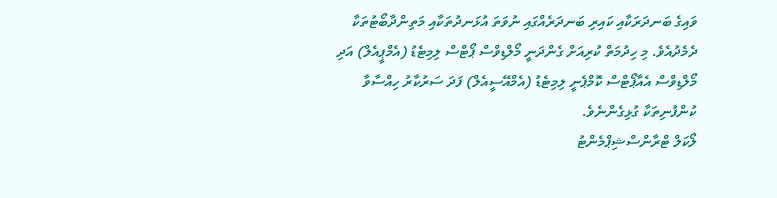ވައިގެ ބަނދަރަކާއި ކައިރި ބަނދަރެއްގައި ނުވަތަ އުޅަނދުތަކާއި މަތިންދާބޯޓުތަކާ ދެމެދުއެވެ. މި ހިދުމަތް ކުރިއަށް ގެންދަނީ މޯލްޑިވްސް ޕޯޓްސް ލިމިޓެޑު (އެމްޕީއެލް) އަދި މޯލްޑިވްސް އެއާޕޯޓްސް ކޮމްޕެނީ ލިމިޓެޑު (އެމްއޭސީއެލް) ފަދަ ސަރުކާރު ހިއްސާވާ ކުންފުނިތަކާ ގުޅިގެންނެވެ.
ލޯކަލް ޓްރާންސްޝިޕްމެންޓު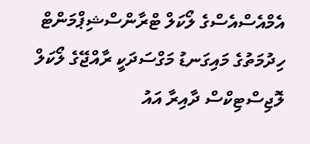އެމްއެސްއެސްގެ ލޯކަލް ޓްރާންސްޝިޕްމަންޓް ހިދުމަތުގެ މައިގަނޑު މަގްސަދަކީ ރާއްޖޭގެ ލޯކަލް ލޮޖިސްޓިކްސް ދާއިރާ އައު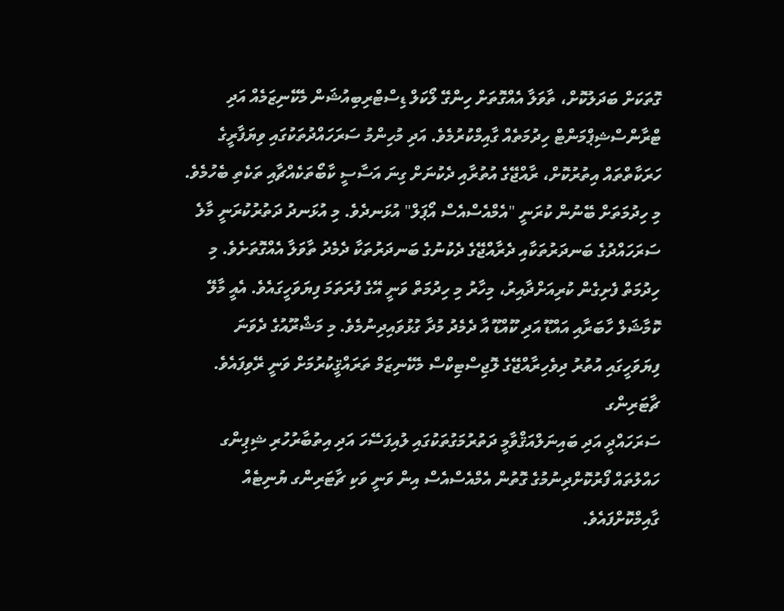ގޮތަކަށް ބަދަލުކޮށް، ތާވަލާ އެއްގޮތަށް ހިންގޭ ލޯކަލް ޑިސްޓްރިބިއުޝަން މެކޭނިޒަމެއް އަދި ޓްރާންސްޝިޕްމަންޓް ހިދުމަތެއް ގާއިމްކުރުމެވެ. އަދި މުހިންމު ސަރަހައްދުތަކުގައި ވިޔަފާރީގެ ހަރަކާތްތައް އިތުރުކޮށް، ރާއްޖޭގެ އުތުރާއި ދެކުނަށް ގިނަ އަސާސީ ކާބޯތަކެއްޗާއި ތަކެތި ބެހުމެވެ. މި ހިދުމަތަށް ބޭނުން ކުރަނީ "އެމްއެސްއެސް އޯޕަލް" އުޅަނދެވެ. މި އުޅަނދު ދަތުރުކުރަނީ މާލެ ސަރަހައްދުގެ ބަނދަރުތަކާއި ދެރާއްޖޭގެ ދެކުނުގެ ބަނދަރުތަކާ ދެމެދު ތާވަލާ އެއްގޮތަށެވެ. މި ހިދުމަތް ފެށިގެން ކުރިއަށްދާއިރު، މިހާރު މި ހިދުމަތް ވަނީ އޭގެ ފުރަތަމަ ފިޔަވަހީގައެވެ. އެއީ މާލޭ ކޮމާޝަލް ހާބަރާއި އައްޑޫ އަދި ކޫއްޑޫ އާ ދެމެދު މުދާ ގުޅުވައިދިނުމެވެ. މި މަޝްރޫއުގެ ދެވަނަ ފިޔަވަހީގައި އުތުރު ދިވެހިރާއްޖޭގެ ލޮޖިސްޓިކްސް މެކޭނިޒަމް ތަރައްޤީކުރުމަށް ވަނީ ރޭވިފައެވެ.
ޗާޓަރިންގ
ސަރަހައްދީ އަދި ބައިނަލްއަޤްވާމީ ދަތުރުމަގުތަކުގައި ލުއިފަސޭހަ އަދި އިތުބާރުހުރި ޝިޕިންގ ހައްލުތައް ފޯރުކޮށްދިނުމުގެ ގޮތުން އެމްއެސްއެސް އިން ވަނީ ވަކި ޗާޓަރިންގ ޔުނިޓެއް ގާއިމްކޮށްފައެވެ.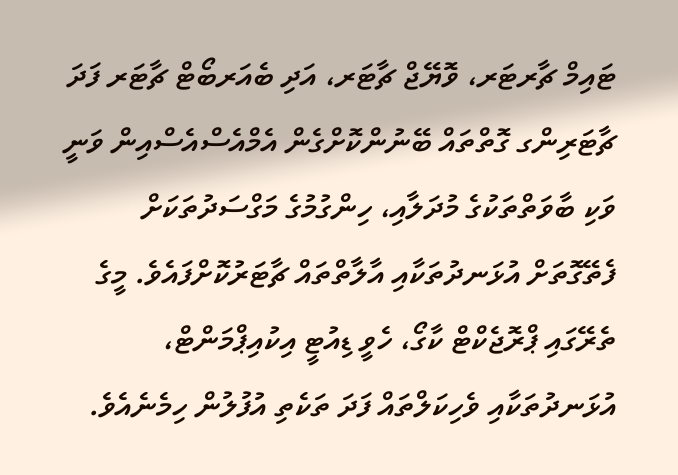ޓައިމް ޗާރޓަރ، ވޮޔޭޖް ޗާޓަރ، އަދި ބެއަރބޯޓް ޗާޓަރ ފަދަ ޗާޓަރިންގ ގޮތްތައް ބޭނުންކޮށްގެން އެމްއެސްއެސްއިން ވަނީ ވަކި ބާވަތްތަކުގެ މުދަލާއި، ހިންގުމުގެ މަގްސަދުތަކަށް ފެތޭގޮތަށް އުޅަނދުތަކާއި އާލާތްތައް ޗާޓަރުކޮށްފައެވެ. މީގެ ތެރޭގައި ޕްރޮޖެކްޓް ކާގޯ، ހެވީ ޑިއުޓީ އިކުއިޕްމަންޓް، އުޅަނދުތަކާއި ވެހިކަލްތައް ފަދަ ތަކެތި އުފުލުން ހިމެނެއެވެ.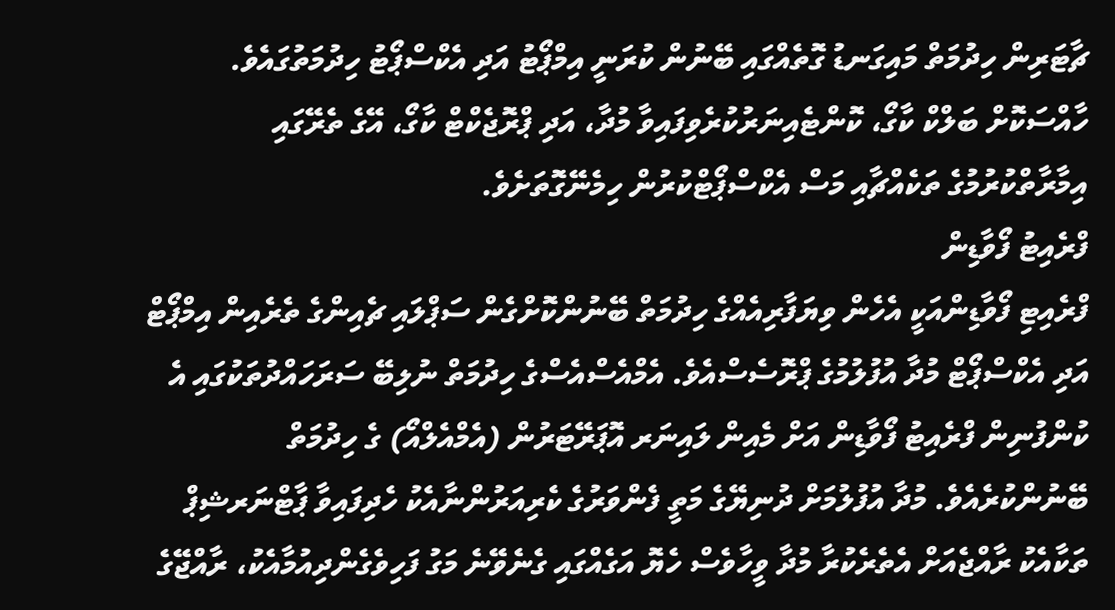ޗާޓަރިން ހިދުމަތް މައިގަނޑު ގޮތެއްގައި ބޭނުން ކުރަނީ އިމްޕޯޓު އަދި އެކްސްޕޯޓު ހިދުމަތުގައެވެ. ހާއްސަކޮށް ބަލްކް ކާގޯ، ކޮންޓެއިނަރުކުރެވިފައިވާ މުދާ، އަދި ޕްރޮޖެކްޓް ކާގޯ، އޭގެ ތެރޭގައި އިމާރާތްކުރުމުގެ ތަކެއްޗާއި މަސް އެކްސްޕޯޓްކުރުން ހިމެނޭގޮތަށެވެ.
ފްރެއިޓު ފޯވާޑިން
ފްރެއިޓި ފޯވާޑިންއަކީ އެހެން ވިޔަފާރިއެއްގެ ހިދުމަތް ބޭނުންކޮށްގެން ސަޕްލައި ޗެއިންގެ ތެރެއިން އިމްޕޯޓް އަދި އެކްސްޕޯޓް މުދާ އުފުލުމުގެ ޕްރޮސެސްއެވެ. އެމްއެސްއެސްގެ ހިދުމަތް ނުލިބޭ ސަރަހައްދުތަކުގައި އެ ކުންފުނިން ފްރެއިޓު ފޯވާޑިން އަށް މެއިން ލައިނަރ އޮޕަރޭޓަރުން (އެމްއެލްއޯ) ގެ ހިދުމަތް ބޭނުންކުރެއެވެ. މުދާ އުފުލުމަށް ދުނިޔޭގެ މަތީ ފެންވަރުގެ ކެރިއަރުންނާއެކު ހެދިފައިވާ ޕާޓްނަރޝިޕް ތަކާއެކު ރާއްޖެއަށް އެތެރެކުރާ މުދާ ވީހާވެސް ހެޔޮ އަގެއްގައި ގެނެވޭނެ މަގު ފަހިވެގެންދިއުމާއެކު، ރާއްޖޭގެ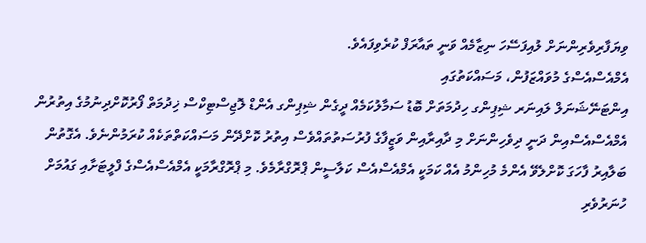ވިޔަފާރިވެރިންނަށް ލުއިފަސޭހަ ނިޒާމެއް ވަނީ ތައާރަފް ކުރެވިފައެވެ.
އެމްއެސްއެސްގެ މުވައްޒަފުން، މަސައްކަތުގައި
އިންޓަނޭޝަނަލް ލައިނަރ ޝިޕިންގ ހިދުމަތަށް ބޮޑު ސަމާލުކަމެއް ދީގެން ޝިޕިންގ އެންޑް ލޮޖިސްޓިކްސް ޚިދުމަތް ފޯރުކޮށްދިނުމުގެ އިތުރުން އެމްއެސްއެސްއިން ދަނީ ދިވެހިންނަށް މި ދާއިރާއިން ވަޒީފާގެ ފުރުސަތުތައްވެސް އިތުރު ކޮށްދޭން މަސައްކަތްތަކެއް ކުރަމުންނެވެ. އެގޮތުން ބަލާއިރު ފާހަގަ ކޮށްލެވޭ އެންމެ މުހިންމު އެއް ކަމަކީ އެމްއެސްއެސް ކަލާސީން ޕްރޮގްރާމެވެ. މި ޕްރޮގްރާމަކީ އެމްއެސްއެސްގެ ފްލީޓަށާއި ގައުމަށް ހުނަރުވެރި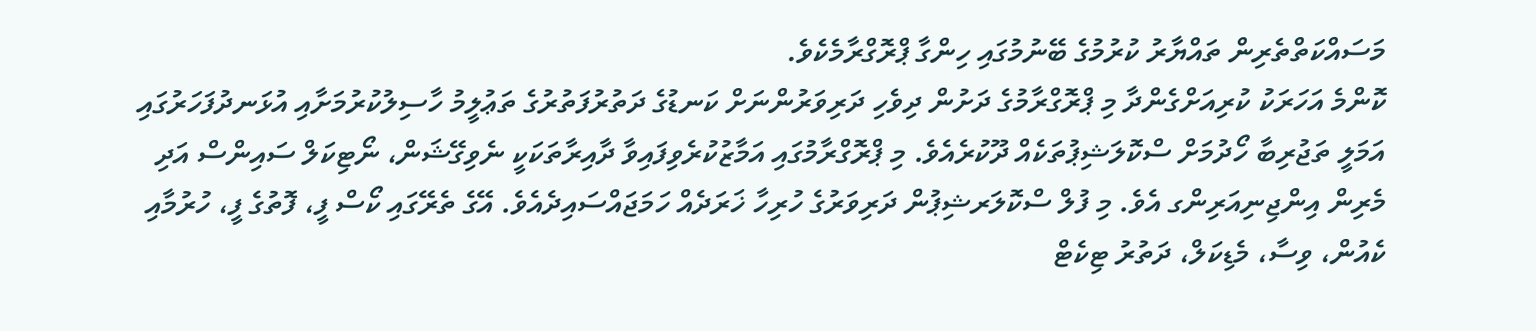މަސައްކަތްތެރިން ތައްޔާރު ކުރުމުގެ ބޭނުމުގައި ހިންގާ ޕްރޮގްރާމެކެވެ.
ކޮންމެ އަހަރަކު ކުރިއަށްގެންދާ މި ޕްރޮގްރާމުގެ ދަށުން ދިވެހި ދަރިވަރުންނަށް ކަނޑުގެ ދަތުރުފަތުރުގެ ތަޢުލީމު ހާސިލުކުރުމަށާއި އުޅަނދުފަހަރުގައި އަމަލީ ތަޖުރިބާ ހޯދުމަށް ސްކޮލަޝިޕުތަކެއް ދޫކުރެއެވެ. މި ޕްރޮގްރާމުގައި އަމާޒުކުރެވިފައިވާ ދާއިރާތަކަކީ ނެވިގޭޝަން، ނޯޓިކަލް ސައިންސް އަދި މެރިން އިންޖިނިއަރިންގ އެވެ. މި ފުލް ސްކޮލަރޝިޕުން ދަރިވަރުގެ ހުރިހާ ޚަރަދެއް ހަމަޖައްސައިދެއެވެ. އޭގެ ތެރޭގައި ކޯސް ފީ، ފޮތުގެ ފީ، ހުރުމާއި ކެއުން، ވިސާ، މެޑިކަލް، ދަތުރު ޓިކެޓް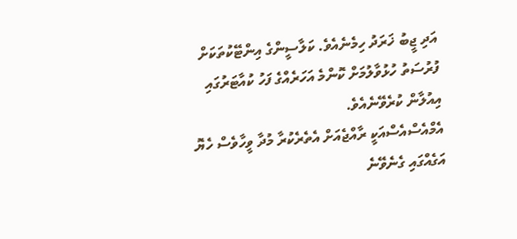އަދި ޖީބު ޚަރަދު ހިމެނެއެވެ. ކަލާސީންގެ އިންޓޭކުތަކަށް ފުރުސަތު ހުޅުވާލުމަށް ކޮންމެ އަހަރެއްގެ ފަހު ކުއާޓަރުގައި އިއުލާން ކުރެވޭނެއެވެ.
އެމްއެސްއެސްއަކީ ރާއްޖެއަށް އެތެރެކުރާ މުދާ ވީހާވެސް ހެޔޮ އަގެއްގައި ގެނެވޭނެ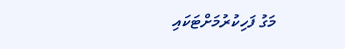މަގު ފަހިކުރުމަށްޓަކައި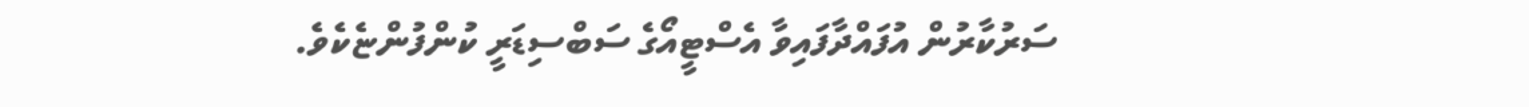ސަރުކާރުން އުފައްދާފައިވާ އެސްޓީއޯގެ ސަބްސިޑަރީ ކުންފުންޏެކެވެ.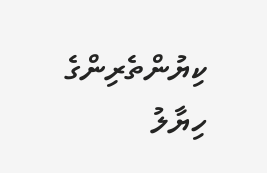ކިޔުންތެރިންގެ ހިޔާލު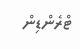ޓްރެންޑިން